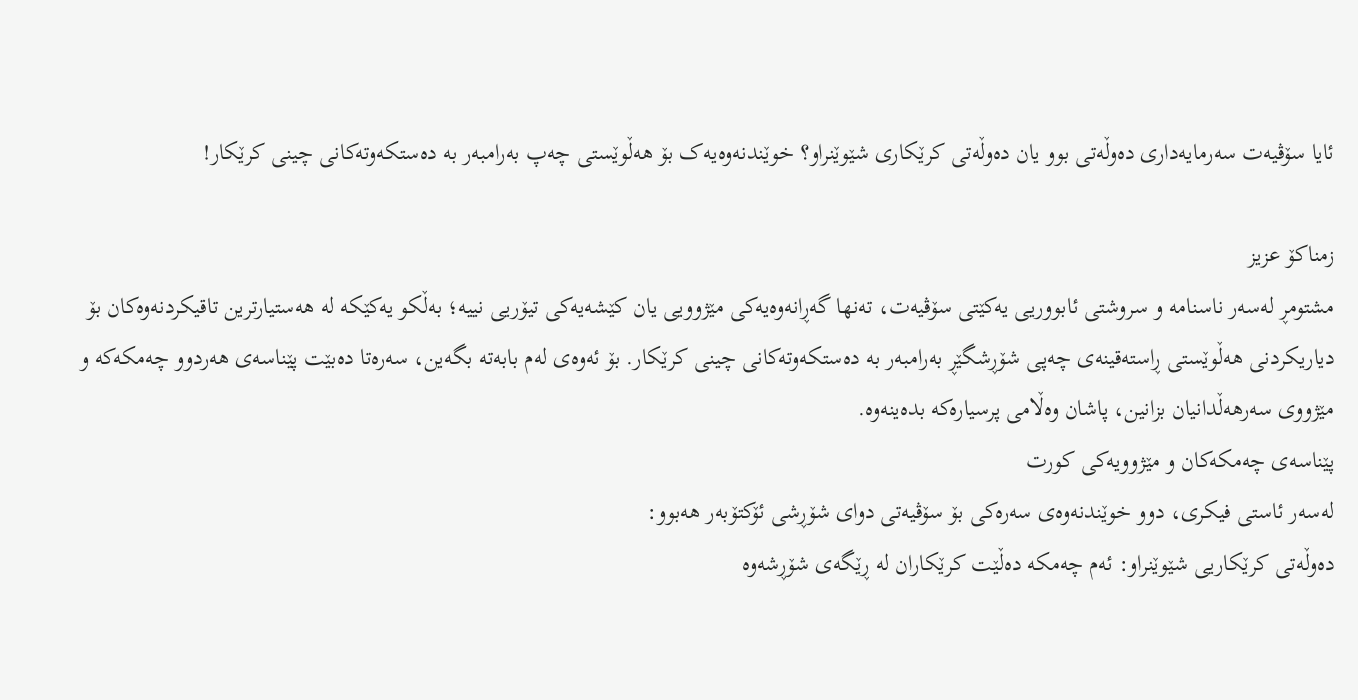ئایا سۆڤیەت سەرمایەداری دەوڵەتی بوو یان دەوڵەتی کرێکاری شێوێنراو؟ خوێندنەوەیەک بۆ هەڵوێستی چەپ بەرامبەر بە دەستکەوتەکانی چینی کرێکار!

زمناکۆ عزیز
مشتومڕ لەسەر ناسنامە و سروشتی ئابووریی یەکێتی سۆڤیەت، تەنها گەڕانەوەیەکی مێژوویی یان کێشەیەکی تیۆریی نییە؛ بەڵکو یەکێکە لە هەستیارترین تاقیکردنەوەکان بۆ دیاریکردنی هەڵوێستی ڕاستەقینەی چەپی شۆڕشگێڕ بەرامبەر بە دەستکەوتەکانی چینی کرێکار. بۆ ئەوەی لەم بابەتە بگەین، سەرەتا دەبێت پێناسەی هەردوو چەمکەکە و مێژووی سەرهەڵدانیان بزانین، پاشان وەڵامی پرسیارەکە بدەینەوە.
پێناسەی چەمکەکان و مێژوویەکی کورت
لەسەر ئاستی فیکری، دوو خوێندنەوەی سەرەکی بۆ سۆڤیەتی دوای شۆڕشی ئۆکتۆبەر هەبوو:
دەوڵەتی کرێکاریی شێوێنراو: ئەم چەمکە دەڵێت کرێکاران لە ڕێگەی شۆڕشەوە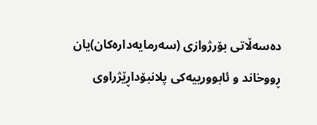دەسەڵاتی بۆرژوازی (سەرمایەدارەکان)یان ڕووخاند و ئابوورییەکی پلانبۆداڕێژراوی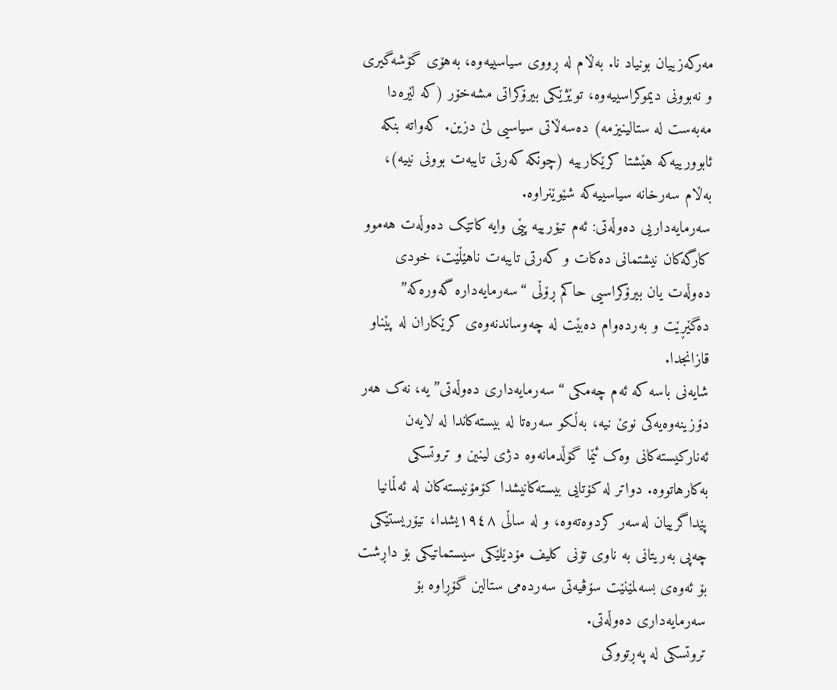مەرکەزییان بونیاد نا. بەڵام لە ڕووی سیاسییەوە، بەهۆی گۆشەگیری و نەبوونی دیموکراسییەوە، توێژێکی بیرۆکراتی مشەخۆر (کە لێرەدا مەبەست لە ستالینیزمە) دەسەڵاتی سیاسیی لێ دزین. کەواتە بنکە ئابوورییەکە هێشتا کرێکارییە (چونکە کەرتی تایبەت بوونی نییە)، بەڵام سەرخانە سیاسییەکە شێوێنراوە.
سەرمایەداریی دەوڵەتی: ئەم تیۆرییە پێی وایە کاتێک دەوڵەت هەموو کارگەکان نیشتمانی دەکات و کەرتی تایبەت ناهێڵێت، خودی دەوڵەت یان بیرۆکراسیی حاکم ڕۆڵی “سەرمایەدارە گەورەکە” دەگێڕێت و بەردەوام دەبێت لە چەوساندنەوەی کرێکاران لە پێناو قازانجدا.
شایەنی باسە کە ئەم چەمکی “سەرمایەداری دەوڵەتی”یە، نەک هەر دۆزینەوەیەکی نوێ نیە، بەڵکو سەرەتا لە بیستەکاندا لە لایەن ئەنارکیستەکانی وەک ئێما گۆڵدمانەوە دژی لینین و تروتسکی بەکارهاتووە. دواتر لە کۆتایی بیستەکانیشدا کۆمۆنیستەکان لە ئەڵمانیا پێداگرییان لەسەر کردوەتەوە، و لە ساڵی ١٩٤٨یشدا، تیۆریستێکی چەپی بەریتانی بە ناوی تۆنی کلیف مۆدێلێکی سیستماتیکی بۆ داڕشت بۆ ئەوەی بسەلمێنێت سۆڤیەتی سەردەمی ستالین گۆڕاوە بۆ سەرمایەداری دەوڵەتی.
تروتسکی لە پەڕتووکی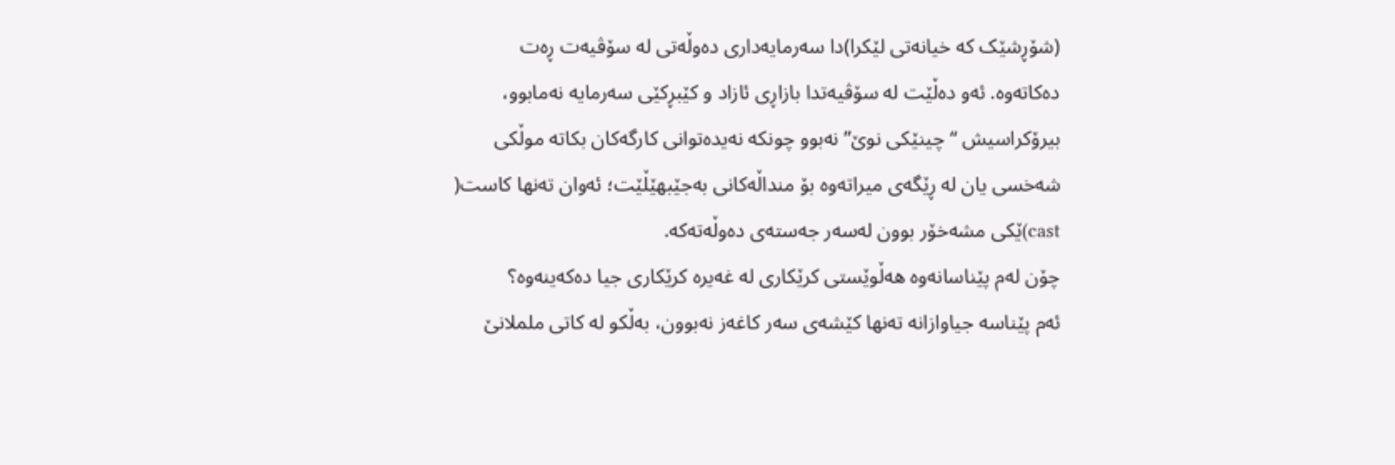(شۆڕشێک کە خیانەتی لێکرا)دا سەرمایەداری دەوڵەتی لە سۆڤیەت ڕەت دەکاتەوە. ئەو دەڵێت لە سۆڤیەتدا بازاڕی ئازاد و کێبڕکێی سەرمایە نەمابوو، بیرۆکراسیش “چینێکی نوێ” نەبوو چونکە نەیدەتوانی کارگەکان بکاتە موڵکی شەخسی یان لە ڕێگەی میراتەوە بۆ منداڵەکانی بەجێبهێڵێت؛ ئەوان تەنها کاست( cast)ێکی مشەخۆر بوون لەسەر جەستەی دەوڵەتەکە.
چۆن لەم پێناسانەوە هەڵوێستی کرێکاری لە غەیرە کرێکاری جیا دەکەینەوە؟
ئەم پێناسە جیاوازانە تەنها کێشەی سەر کاغەز نەبوون، بەڵکو لە کاتی ململانێ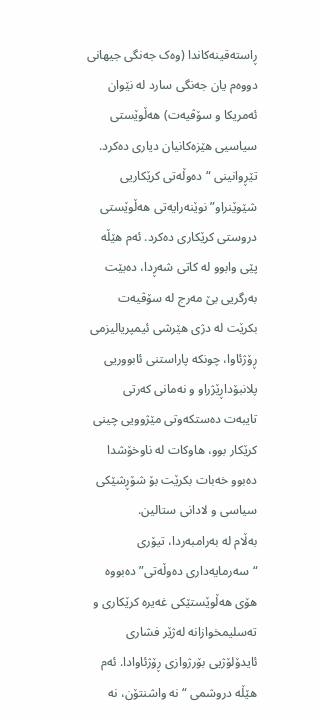ڕاستەقینەکاندا (وەک جەنگی جیهانی دووەم یان جەنگی سارد لە نێوان ئەمریکا و سۆڤیەت) هەڵوێستی سیاسیی هێزەکانیان دیاری دەکرد.
تێڕوانینی “دەوڵەتی کرێکاریی شێوێنراو” نوێنەرایەتی هەڵوێستی دروستی کرێکاری دەکرد. ئەم هێڵە پێی وابوو لە کاتی شەڕدا، دەبێت بەرگریی بێ مەرج لە سۆڤیەت بکرێت لە دژی هێرشی ئیمپریالیزمی ڕۆژئاوا، چونکە پاراستنی ئابووریی پلانبۆداڕێژراو و نەمانی کەرتی تایبەت دەستکەوتی مێژوویی چینی کرێکار بوو، هاوکات لە ناوخۆشدا دەبوو خەبات بکرێت بۆ شۆڕشێکی سیاسی و لادانی ستالین.
بەڵام لە بەرامبەردا، تیۆری “سەرمایەداری دەوڵەتی” دەبووە هۆی هەڵوێستێکی غەیرە کرێکاری و تەسلیمخوازانە لەژێر فشاری ئایدۆلۆژیی بۆرژوازی ڕۆژئاوادا. ئەم هێڵە دروشمی “نە واشنتۆن، نە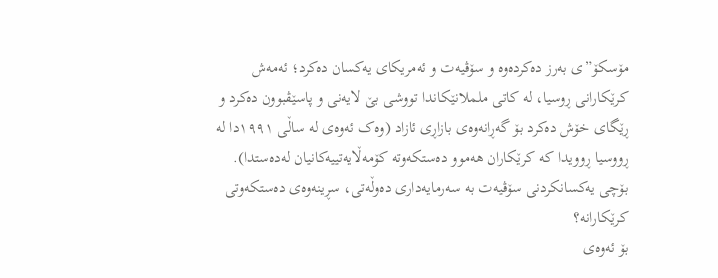مۆسکۆ”ی بەرز دەکردەوە و سۆڤیەت و ئەمریکای یەکسان دەکرد؛ ئەمەش کرێکارانی ڕوسیا، لە کاتی ململانێکاندا تووشی بێ لایەنی و پاسێڤبوون دەکرد و ڕێگای خۆش دەکرد بۆ گەڕانەوەی بازاڕی ئازاد (وەک ئەوەی لە ساڵی ١٩٩١دا لە ڕووسیا ڕوویدا کە کرێکاران هەموو دەستکەوتە کۆمەڵایەتییەکانیان لەدەستدا).
بۆچی یەکسانکردنی سۆڤیەت بە سەرمایەداری دەوڵەتی، سڕینەوەی دەستکەوتی کرێکارانە؟
بۆ ئەوەی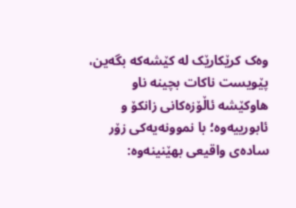وەک کرێکارێک لە کێشەکە بگەین، پێویست ناکات بچینە ناو هاوکێشە ئاڵۆزەکانی زانکۆ و ئابورییەوە؛ با نموونەیەکی زۆر سادەی واقیعی بهێنینەوە: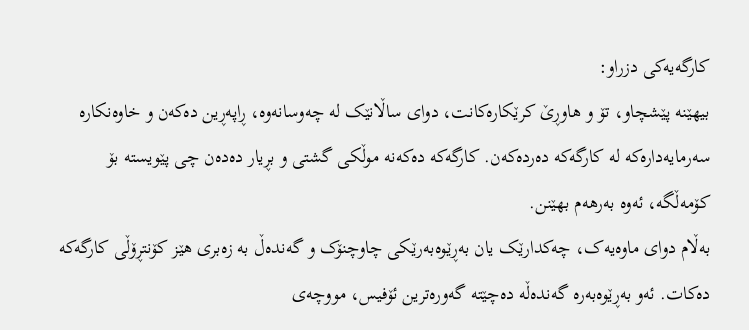کارگەیەکی دزراو:
بیهێنە پێشچاو، تۆ و هاوڕێ کرێکارەکانت، دوای ساڵانێک لە چەوسانەوە، ڕاپەڕین دەکەن و خاوەنکارە سەرمایەدارەکە لە کارگەکە دەردەکەن. کارگەکە دەکەنە موڵکی گشتی و بڕیار دەدەن چی پێویستە بۆ کۆمەڵگە، ئەوە بەرهەم بهێنن.
بەڵام دوای ماوەیەک، چەکدارێک یان بەڕێوەبەرێکی چاوچنۆک و گەندەڵ بە زەبری هێز کۆنتڕۆڵی کارگەکە دەکات. ئەو بەڕێوەبەرە گەندەڵە دەچێتە گەورەترین ئۆفیس، مووچەی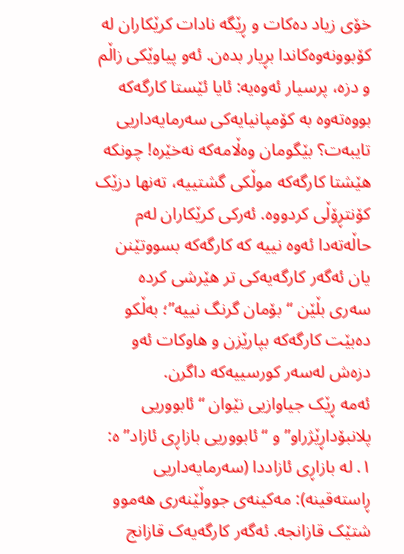خۆی زیاد دەکات و ڕێگە نادات کرێکاران لە کۆبوونەوەکاندا بڕیار بدەن. ئەو پیاوێکی زاڵم و دزە، پرسیار ئەوەیە: ئایا ئێستا کارگەکە بووەتەوە بە کۆمپانیایەکی سەرمایەداریی تایبەت؟ بێگومان وەڵامەکە نەخێرە! چونکە هێشتا کارگەکە موڵکی گشتییە، تەنها دزێک کۆنتڕۆڵی کردووە. ئەرکی کرێکاران لەم حاڵەتەدا ئەوە نییە کە کارگەکە بسووتێنن یان ئەگەر کارگەیەکی تر هێرشی کردە سەری بڵێن “بۆمان گرنگ نییە”؛ بەڵکو دەبێت کارگەکە بپارێزن و هاوکات ئەو دزەش لەسەر کورسییەکە داگرن.
ئەمە ڕێک جیاوازیی نێوان “ئابووریی پلانبۆداڕێژراو” و “ئابووریی بازاڕی ئازاد”ە:
١. لە بازاڕی ئازاددا (سەرمایەداریی ڕاستەقینە): مەکینەی جووڵێنەری هەموو شتێک قازانجە. ئەگەر کارگەیەک قازانج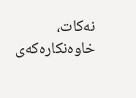نەکات، خاوەنکارەکەی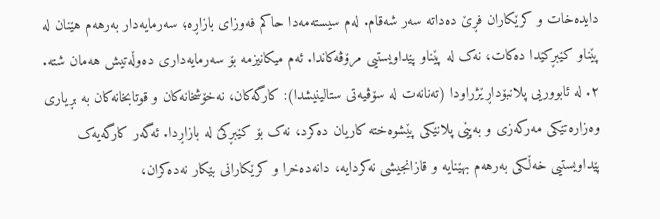دایدەخات و کرێکاران فڕێ دەداتە سەر شەقام. لەم سیستەمەدا حاکم فەوزای بازاڕە؛ سەرمایەدار بەرهەم هێنان لە پێناو کێبڕکێدا دەکات، نەک لە پێناو پێداویستیی مرۆڤەکاندا. ئەم میکانیزمە بۆ سەرمایەداری دەوڵەتیش هەمان شتە.
٢. لە ئابووریی پلانبۆداڕێژراودا (تەنانەت لە سۆڤیەتی ستالینیشدا): کارگەکان، نەخۆشخانەکان و قوتابخانەکان بە بڕیاری وەزارەتێکی مەرکەزی و بەپێی پلانێکی پێشوەختە کاریان دەکرد، نەک بۆ کێبڕکێ لە بازاڕدا. ئەگەر کارگەیەک پێداویستیی خەڵکی بەرهەم بهێنایە و قازانجیشی نەکردایە، دانەدەخرا و کرێکارانی بێکار نەدەکران،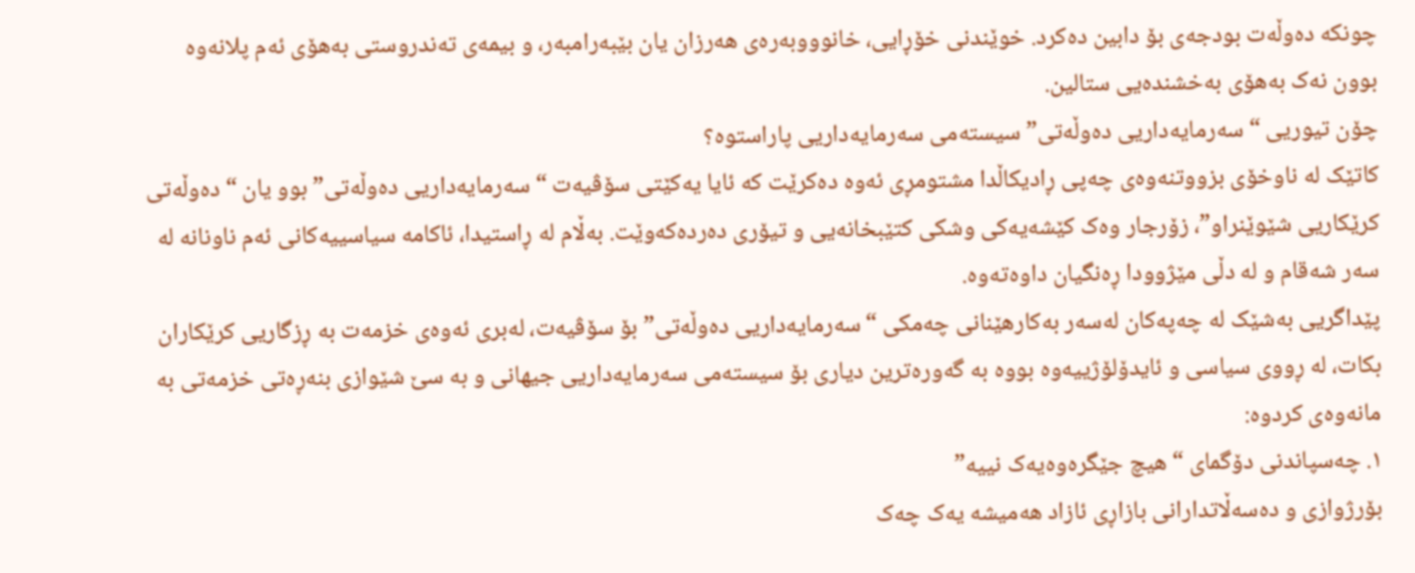چونکە دەوڵەت بودجەی بۆ دابین دەکرد. خوێندنی خۆڕایی، خانوووبەرەی هەرزان یان بێبەرامبەر، و بیمەی تەندروستی بەهۆی ئەم پلانەوە بوون نەک بەهۆی بەخشندەیی ستالین.
چۆن تیوریی “سەرمایەداریی دەوڵەتی” سیستەمی سەرمایەداریی پاراستوە؟
کاتێک لە ناوخۆی بزووتنەوەی چەپی ڕادیکاڵدا مشتومڕی ئەوە دەکرێت کە ئایا یەکێتی سۆڤیەت “سەرمایەداریی دەوڵەتی” بوو یان “دەوڵەتی کرێکاریی شێوێنراو”، زۆرجار وەک کێشەیەکی وشکی کتێبخانەیی و تیۆری دەردەکەوێت. بەڵام لە ڕاستیدا، ئاکامە سیاسییەکانی ئەم ناونانە لە سەر شەقام و لە دڵی مێژوودا ڕەنگیان داوەتەوە.
پێداگریی بەشێک لە چەپەکان لەسەر بەکارھێنانی چەمکی “سەرمایەداریی دەوڵەتی” بۆ سۆڤیەت، لەبری ئەوەی خزمەت بە ڕزگاریی کرێکاران بکات، لە ڕووی سیاسی و ئایدۆلۆژییەوە بووە بە گەورەترین دیاری بۆ سیستەمی سەرمایەداریی جیهانی و بە سێ شێوازی بنەڕەتی خزمەتی بە مانەوەی کردوە:
١. چەسپاندنی دۆگمای “هیچ جێگرەوەیەک نییە”
بۆرژوازی و دەسەڵاتدارانی بازاڕی ئازاد هەمیشە یەک چەک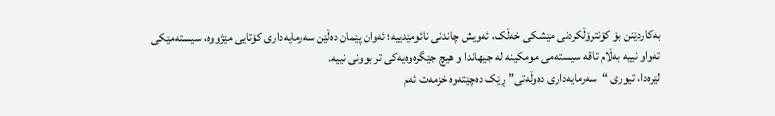بەکاردێنن بۆ کۆنترۆڵکردنی مێشکی خەڵک، ئەویش چاندنی نائومێدییە؛ ئەوان پێمان دەڵێن سەرمایەداری کۆتایی مێژووە، سیستەمێکی تەواو نییە بەڵام تاقە سیستەمی مومکینە لە جیهاندا و هیچ جێگرەوەیەکی تر بوونی نییە.
لێرەدا، تیوری “سەرمایەداری دەوڵەتی” ڕێک دەچێتەوە خزمەت ئەم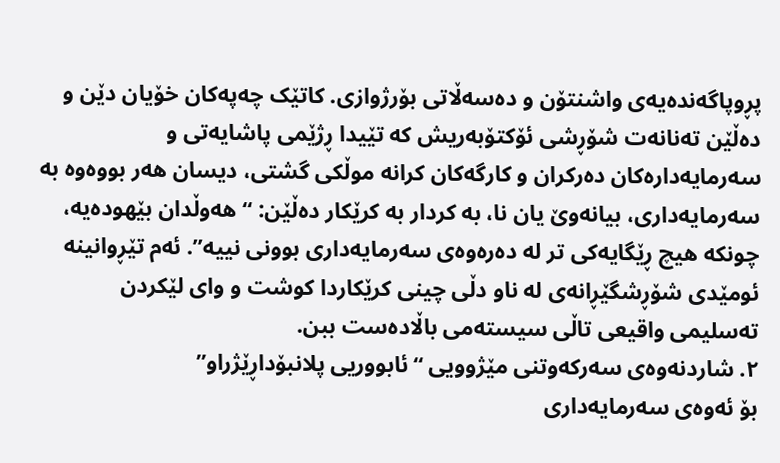پڕوپاگەندەیەی واشنتۆن و دەسەڵاتی بۆرژوازی. کاتێک چەپەکان خۆیان دێن و دەڵێن تەنانەت شۆڕشی ئۆکتۆبەریش کە تێیدا ڕژێمی پاشایەتی و سەرمایەدارەکان دەرکران و کارگەکان کرانە موڵکی گشتی، دیسان هەر بووەوە بە سەرمایەداری، بیانەوێ یان نا، بە کردار بە کرێکار دەڵێن: “هەوڵدان بێهودەیە، چونکە هیچ ڕێگایەکی تر لە دەرەوەی سەرمایەداری بوونی نییە”. ئەم تێڕوانینە ئومێدی شۆڕشگێڕانەی لە ناو دڵی چینی کرێکاردا کوشت و وای لێکردن تەسلیمی واقیعی تاڵی سیستەمی باڵادەست ببن.
٢. شاردنەوەی سەرکەوتنی مێژوویی “ئابووریی پلانبۆداڕێژراو”
بۆ ئەوەی سەرمایەداری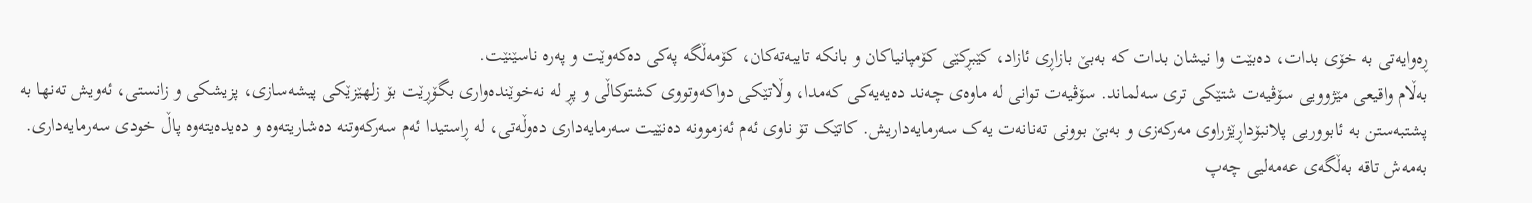ڕەوایەتی بە خۆی بدات، دەبێت وا نیشان بدات کە بەبێ بازاڕی ئازاد، کێبڕکێی کۆمپانیاکان و بانکە تایبەتەکان، کۆمەڵگە پەکى دەکەوێت و پەرە ناسێنێت.
بەڵام واقیعی مێژوویی سۆڤیەت شتێکی تری سەلماند. سۆڤیەت توانی لە ماوەی چەند دەیەیەکی کەمدا، وڵاتێکی دواکەوتووی کشتوکاڵی و پڕ لە نەخوێندەواری بگۆڕێت بۆ زلهێزێکی پیشەسازی، پزیشکی و زانستی، ئەویش تەنها بە پشتبەستن بە ئابووریی پلانبۆداڕێژراوی مەرکەزی و بەبێ بوونی تەنانەت یەک سەرمایەداریش. کاتێک تۆ ناوی ئەم ئەزموونە دەنێیت سەرمایەداری دەوڵەتی، لە ڕاستیدا ئەم سەرکەوتنە دەشاریتەوە و دەیدەیتەوە پاڵ خودی سەرمایەداری. بەمەش تاقە بەڵگەی عەمەلیی چەپ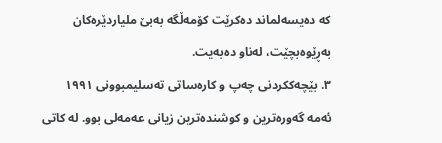کە دەیسەلماند دەکرێت کۆمەڵگە بەبێ ملیاردێرەکان بەڕێوەبچێت، لەناو دەبەیت.
٣. بێچەککردنی چەپ و کارەساتی تەسلیمبوونی ١٩٩١
ئەمە گەورەترین و کوشندەترین زیانی عەمەلی بوو. لە کاتی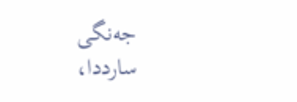جەنگی سارددا،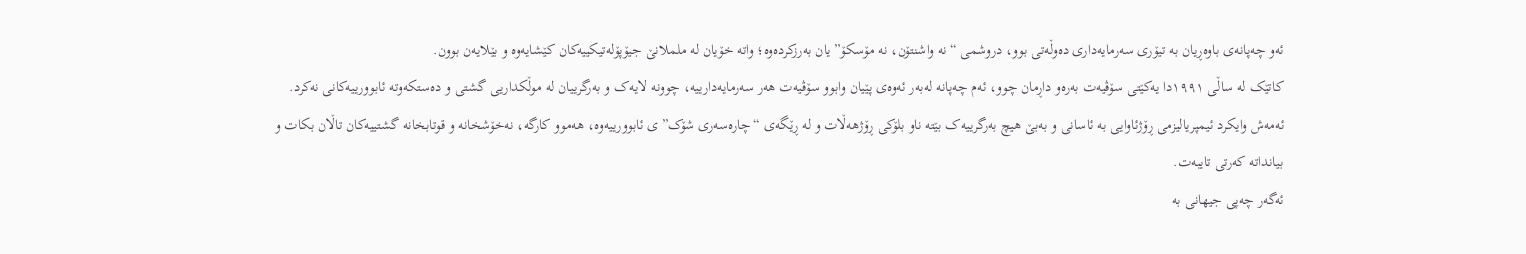ئەو چەپانەی باوەڕیان بە تیۆری سەرمایەداری دەوڵەتی بوو، دروشمی “نە واشنتۆن، نە مۆسکۆ”یان بەرزکردەوە؛ واتە خۆیان لە ململانێ جیۆپۆلەتیکییەکان کێشایەوە و بێلایەن بوون.
کاتێک لە ساڵی ١٩٩١دا یەکێتی سۆڤیەت بەرەو داڕمان چوو، ئەم چەپانە لەبەر ئەوەی پێیان وابوو سۆڤیەت هەر سەرمایەدارییە، چوونە لایەک و بەرگرییان لە موڵکداریی گشتی و دەستکەوتە ئابوورییەکانی نەکرد. ئەمەش وایکرد ئیمپریالیزمی ڕۆژئاوایی بە ئاسانی و بەبێ هیچ بەرگرییەک بێتە ناو بلۆکی ڕۆژهەڵات و لە ڕێگەی “چارەسەری شۆک”ی ئابوورییەوە، هەموو کارگە، نەخۆشخانە و قوتابخانە گشتییەکان تاڵان بکات و بیانداتە کەرتی تایبەت.
ئەگەر چەپی جیهانی بە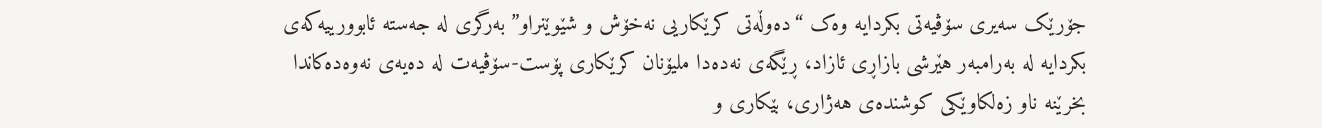جۆرێک سەیری سۆڤیەتی بکردایە وەک “دەوڵەتی کرێکاریی نەخۆش و شێوێنراو” بەرگری لە جەستە ئابوورییەکەی بکردایە لە بەرامبەر هێرشی بازاڕی ئازاد، ڕێگەی نەدەدا ملیۆنان کرێکاری پۆست-سۆڤیەت لە دەیەی نەوەدەکاندا بخرێنە ناو زەلکاوێکی کوشندەی هەژاری، بێکاری و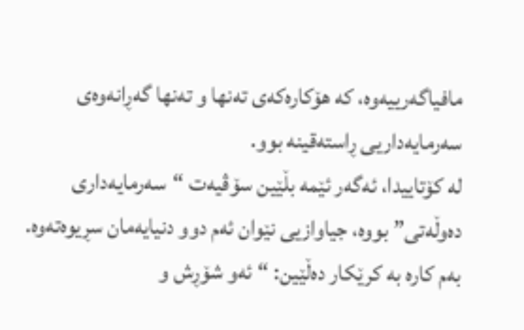مافیاگەرییەوە، کە هۆکارەکەی تەنها و تەنها گەڕانەوەی سەرمایەداریی ڕاستەقینە بوو.
لە کۆتاییدا، ئەگەر ئێمە بڵێین سۆڤیەت “سەرمایەداری دەوڵەتی” بووە، جیاوازیی نێوان ئەم دوو دنیایەمان سڕیوەتەوە. بەم کارە بە کرێکار دەڵێین: “ئەو شۆڕش و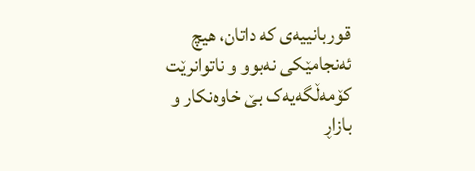قوربانییەی کە داتان، هیچ ئەنجامێکی نەبوو و ناتوانرێت کۆمەڵگەیەک بێ خاوەنکار و بازاڕ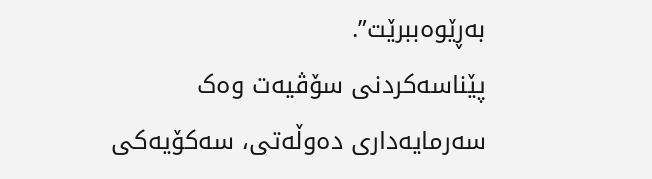بەڕێوەببرێت”.
پێناسەکردنی سۆڤیەت وەک سەرمایەداری دەوڵەتی، سەکۆیەکی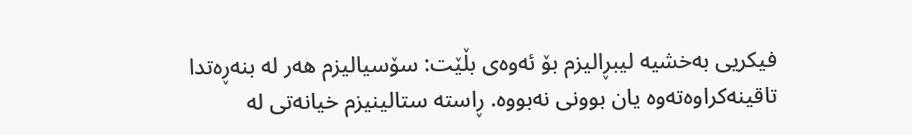فیکریی بەخشیە لیبڕالیزم بۆ ئەوەی بڵێت: سۆسیالیزم هەر لە بنەڕەتدا تاقینەکراوەتەوە یان بوونی نەبووە. ڕاستە ستالینیزم خیانەتی لە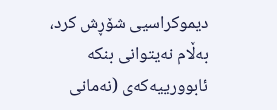دیموکراسیی شۆڕش کرد، بەڵام نەیتوانی بنکە ئابوورییەکەی (نەمانی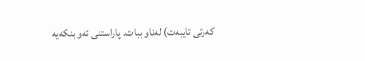کەرتی تایبەت) لەناو ببات. پاراستنی ئەو بنکەیە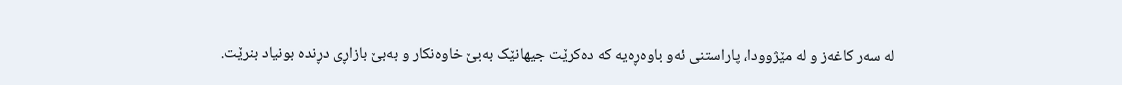لە سەر کاغەز و لە مێژوودا، پاراستنی ئەو باوەڕەیە کە دەکرێت جیهانێک بەبێ خاوەنکار و بەبێ بازاڕی دڕندە بونیاد بنرێت.